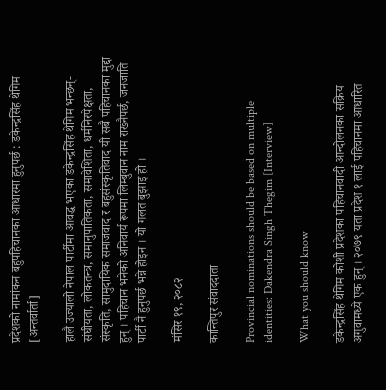प्रदेशको नामांकन बहुपहिचानका आधारमा हुनुपर्छ : डकेन्द्रसिंह थेगिम [अन्तर्वार्ता]

हालै उज्यालो नेपाल पार्टीमा आवद्ध भएका डकेन्द्रसिंह थेगिम भन्छन्- संघीयता, लोकतन्त्र, समानुपातिकता, समावेशिता, धर्मनिरपेक्षता, संस्कृति, सामुदायिक समाजवाद र बहुसंस्कृतिवाद यी सबै पहिचानका मुद्दा हुन् । पहिचान भनेको अनिवार्य रूपमा लिम्बुवान नाम राख्नैपर्छ, जनजाति पार्टी नै हुनुपर्छ भन्ने होइन । यो गलत बुझाइ हो ।

मंसिर १९, २०८२

कान्तिपुर संवाददाता

Provincial nominations should be based on multiple identities: Dakendra Singh Thegim [Interview]

What you should know

डकेन्द्रसिंह थेगिम कोशी प्रदेशका पहिचानवादी आन्दोलनका सक्रिय अगुवामध्ये एक हुन् । २०७९ यता प्रदेश १ लाई पहिचानमा आधारित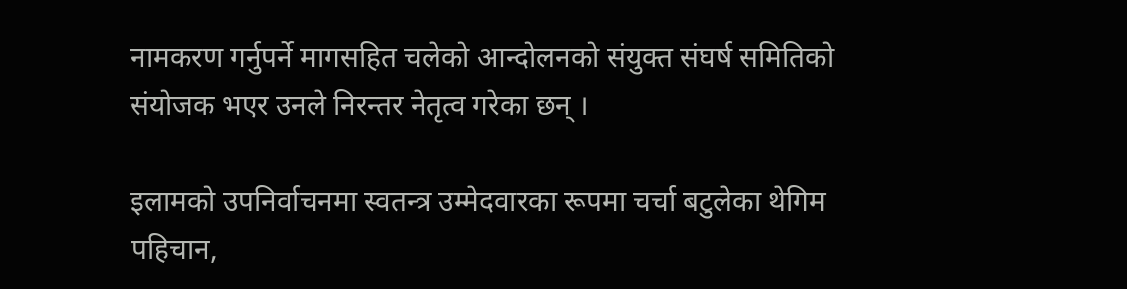नामकरण गर्नुपर्ने मागसहित चलेको आन्दोलनको संयुक्त संघर्ष समितिको संयोजक भएर उनले निरन्तर नेतृत्व गरेका छन् ।

इलामको उपनिर्वाचनमा स्वतन्त्र उम्मेदवारका रूपमा चर्चा बटुलेका थेगिम पहिचान,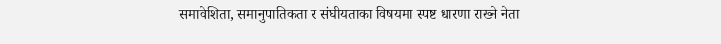समावेशिता, समानुपातिकता र संघीयताका विषयमा स्पष्ट धारणा राख्ने नेता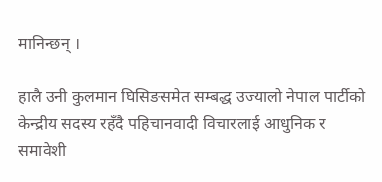मानिन्छन् ।

हालै उनी कुलमान घिसिङसमेत सम्बद्ध उज्यालो नेपाल पार्टीको केन्द्रीय सदस्य रहँदै पहिचानवादी विचारलाई आधुनिक र समावेशी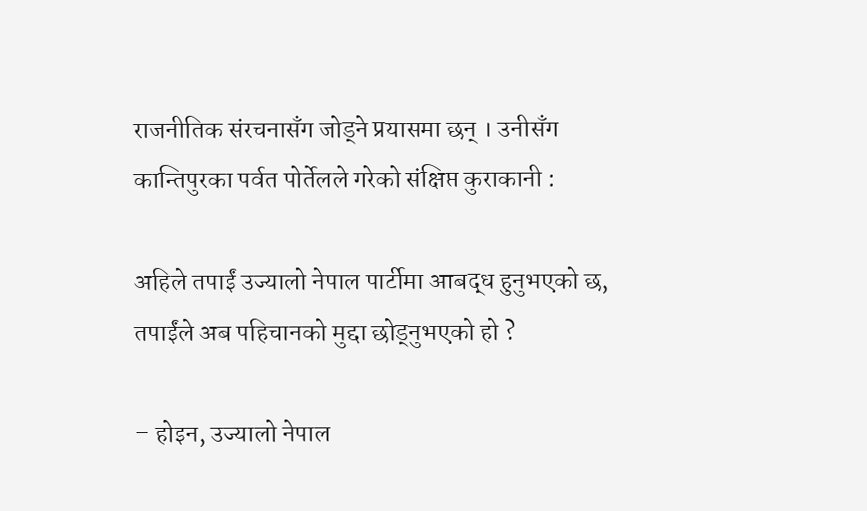राजनीतिक संरचनासँग जोड्ने प्रयासमा छन् । उनीसँग कान्तिपुरका पर्वत पोर्तेलले गरेको संक्षिप्त कुराकानी :

अहिले तपाईं उज्यालो नेपाल पार्टीमा आबद्ध हुनुभएको छ, तपाईंले अब पहिचानको मुद्दा छोड्नुभएको हो ?

– होइन, उज्यालो नेपाल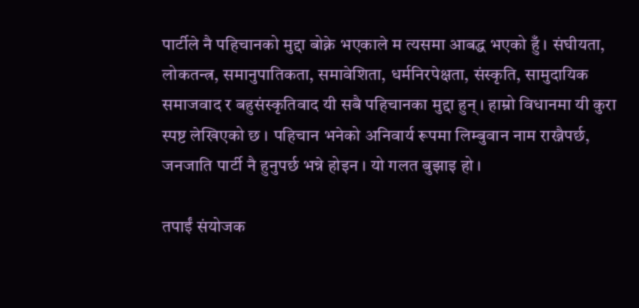पार्टीले नै पहिचानको मुद्दा बोक्ने भएकाले म त्यसमा आबद्ध भएको हुँ । संघीयता, लोकतन्त्र, समानुपातिकता, समावेशिता, धर्मनिरपेक्षता, संस्कृति, सामुदायिक समाजवाद र बहुसंस्कृतिवाद यी सबै पहिचानका मुद्दा हुन् । हाम्रो विधानमा यी कुरा स्पष्ट लेखिएको छ । पहिचान भनेको अनिवार्य रूपमा लिम्बुवान नाम राख्नैपर्छ, जनजाति पार्टी नै हुनुपर्छ भन्ने होइन । यो गलत बुझाइ हो ।

तपाईं संयोजक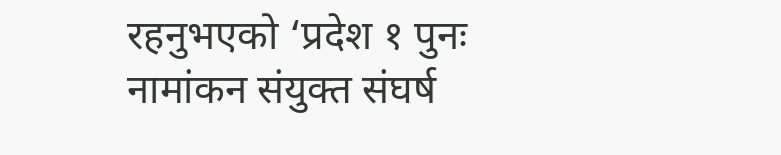रहनुभएको ‘प्रदेश १ पुनः नामांकन संयुक्त संघर्ष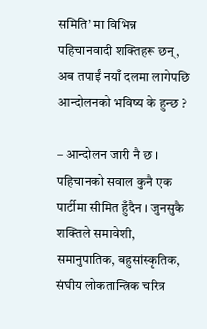समिति’ मा विभिन्न पहिचानवादी शक्तिहरू छन्, अब तपाईं नयाँ दलमा लागेपछि आन्दोलनको भविष्य के हुन्छ ?

– आन्दोलन जारी नै छ । पहिचानको सवाल कुनै एक पार्टीमा सीमित हुँदैन । जुनसुकै शक्तिले समावेशी, समानुपातिक, बहुसांस्कृतिक, संघीय लोकतान्त्रिक चरित्र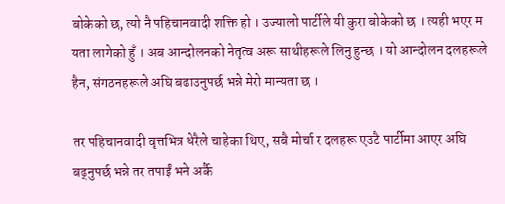बोकेको छ, त्यो नै पहिचानवादी शक्ति हो । उज्यालो पार्टीले यी कुरा बोकेको छ । त्यही भएर म यता लागेको हुँ । अब आन्दोलनको नेतृत्व अरू साथीहरूले लिनु हुन्छ । यो आन्दोलन दलहरूले हैन, संगठनहरूले अघि बढाउनुपर्छ भन्ने मेरो मान्यता छ ।

तर पहिचानवादी वृत्तभित्र धेरैले चाहेका थिए, सबै मोर्चा र दलहरू एउटै पार्टीमा आएर अघि बढ्नुपर्छ भन्ने तर तपाईं भने अर्कै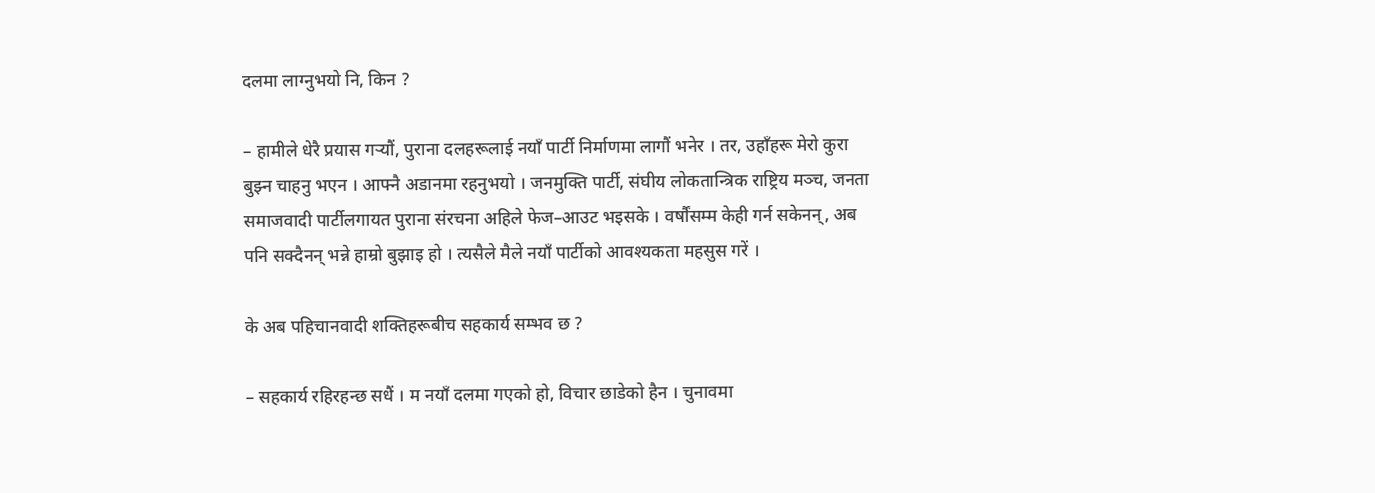दलमा लाग्नुभयो नि, किन ?

– हामीले धेरै प्रयास गर्‍यौं, पुराना दलहरूलाई नयाँ पार्टी निर्माणमा लागौं भनेर । तर, उहाँहरू मेरो कुरा बुझ्न चाहनु भएन । आफ्नै अडानमा रहनुभयो । जनमुक्ति पार्टी, संघीय लोकतान्त्रिक राष्ट्रिय मञ्च, जनता समाजवादी पार्टीलगायत पुराना संरचना अहिले फेज–आउट भइसके । वर्षौंसम्म केही गर्न सकेनन्, अब पनि सक्दैनन् भन्ने हाम्रो बुझाइ हो । त्यसैले मैले नयाँ पार्टीको आवश्यकता महसुस गरें ।

के अब पहिचानवादी शक्तिहरूबीच सहकार्य सम्भव छ ?

– सहकार्य रहिरहन्छ सधैं । म नयाँ दलमा गएको हो, विचार छाडेको हैन । चुनावमा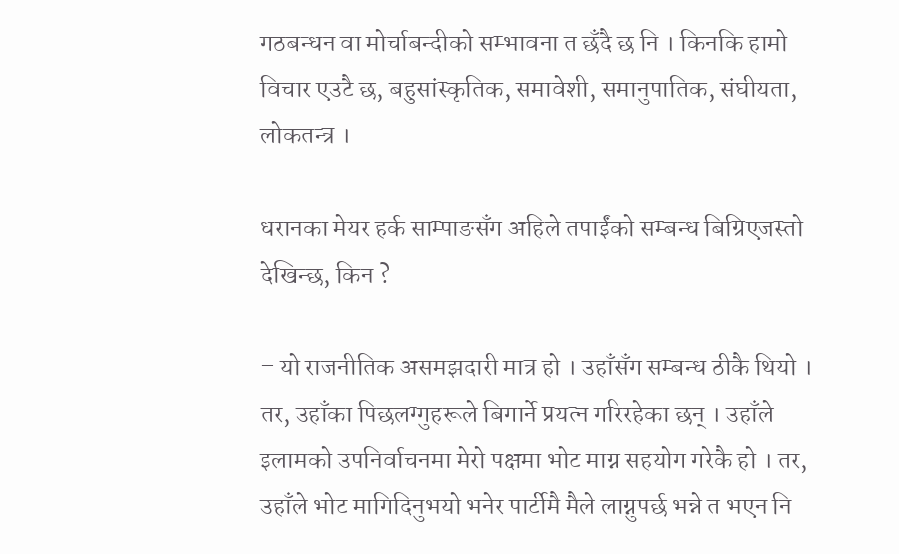गठबन्धन वा मोर्चाबन्दीको सम्भावना त छँदै छ नि । किनकि हामो विचार एउटै छ, बहुसांस्कृतिक, समावेशी, समानुपातिक, संघीयता, लोकतन्त्र ।

धरानका मेयर हर्क साम्पाङसँग अहिले तपाईंको सम्बन्ध बिग्रिएजस्तो देखिन्छ, किन ?

– यो राजनीतिक असमझदारी मात्र हो । उहाँसँग सम्बन्ध ठीकै थियो । तर, उहाँका पिछलग्गुहरूले बिगार्ने प्रयत्न गरिरहेका छन् । उहाँले इलामको उपनिर्वाचनमा मेरो पक्षमा भोट माग्न सहयोग गरेकै हो । तर, उहाँले भोट मागिदिनुभयो भनेर पार्टीमै मैले लाग्नुपर्छ भन्ने त भएन नि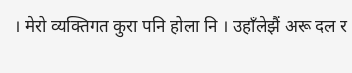। मेरो व्यक्तिगत कुरा पनि होला नि । उहाँलेझैं अरू दल र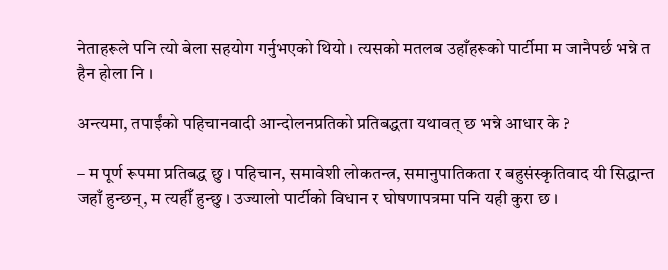नेताहरूले पनि त्यो बेला सहयोग गर्नुभएको थियो । त्यसको मतलब उहाँहरूको पार्टीमा म जानैपर्छ भन्ने त हैन होला नि ।

अन्त्यमा, तपाईंको पहिचानवादी आन्दोलनप्रतिको प्रतिबद्धता यथावत् छ भन्ने आधार के ?

– म पूर्ण रूपमा प्रतिबद्ध छु । पहिचान, समावेशी लोकतन्त्र, समानुपातिकता र बहुसंस्कृतिवाद यी सिद्धान्त जहाँ हुन्छन्, म त्यहीँ हुन्छु । उज्यालो पार्टीको विधान र घोषणापत्रमा पनि यही कुरा छ ।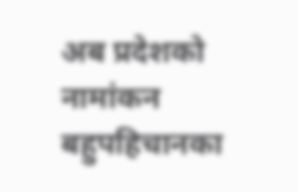अब प्रदेशको नामांकन बहुपहिचानका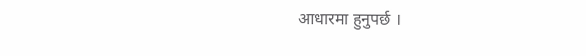आधारमा हुनुपर्छ ।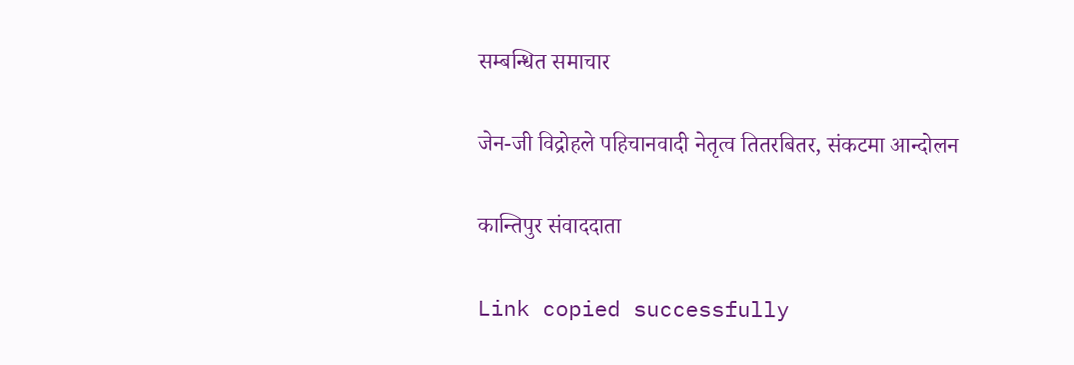सम्बन्धित समाचार

जेन-जी विद्रोहले पहिचानवादी नेतृत्व तितरबितर, संकटमा आन्दोलन

कान्तिपुर संवाददाता

Link copied successfully